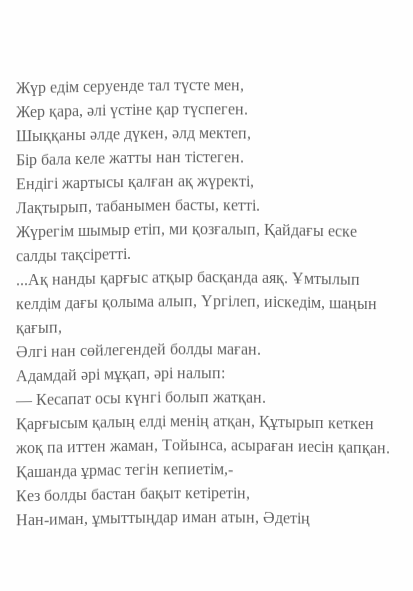Жүр едім серуенде тал түсте мен,
Жер қара, әлі үстіне қар түспеген.
Шыққаны әлде дүкен, әлд мектеп,
Бір бала келе жатты нан тістеген.
Ендігі жартысы қалған ақ жүректі,
Лақтырып, табанымен басты, кетті.
Жүрегім шымыр етіп, ми қозғалып, Қайдағы еске салды тақсіретті.
...Ақ нанды қарғыс атқыр басқанда аяқ. Ұмтылып келдім дағы қолыма алып, Үргілеп, иіскедім, шаңын қағып,
Әлгі нан сөйлегендей болды маған.
Адамдай әрі мұқап, әрі налып:
— Кесапат осы күнгі болып жатқан.
Қарғысым қалың елді менің атқан, Құтырып кеткен жоқ па иттен жаман, Тойынса, асыраған иесін қапқан.
Қашанда ұрмас тегін кепиетім,-
Кез болды бастан бақыт кетіретін,
Нан-иман, ұмыттыңдар иман атын, Әдетің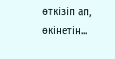өткізіп ап, өкінетін...